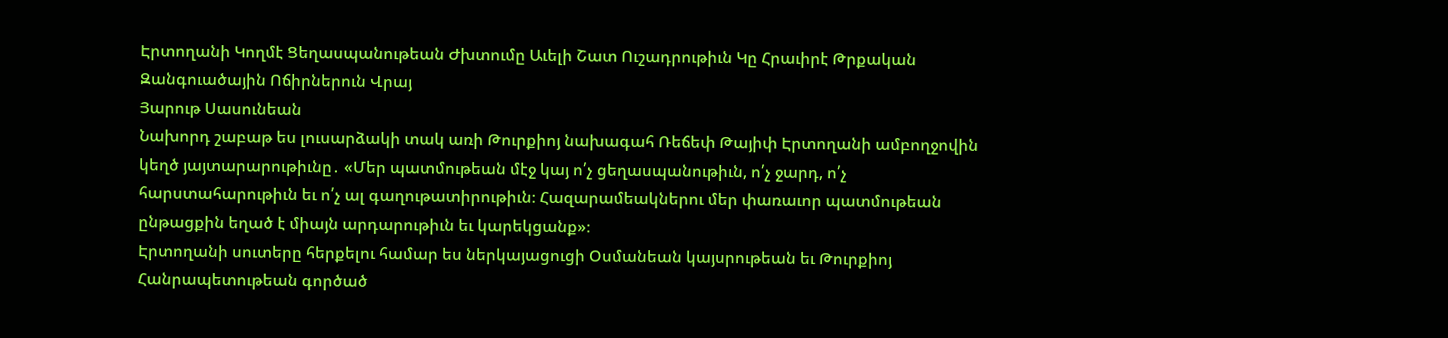Էրտողանի Կողմէ Ցեղասպանութեան Ժխտումը Աւելի Շատ Ուշադրութիւն Կը Հրաւիրէ Թրքական Զանգուածային Ոճիրներուն Վրայ
Յարութ Սասունեան
Նախորդ շաբաթ ես լուսարձակի տակ առի Թուրքիոյ նախագահ Ռեճեփ Թայիփ Էրտողանի ամբողջովին կեղծ յայտարարութիւնը․ «Մեր պատմութեան մէջ կայ ո՛չ ցեղասպանութիւն, ո՛չ ջարդ, ո՛չ հարստահարութիւն եւ ո՛չ ալ գաղութատիրութիւն։ Հազարամեակներու մեր փառաւոր պատմութեան ընթացքին եղած է միայն արդարութիւն եւ կարեկցանք»։
Էրտողանի սուտերը հերքելու համար ես ներկայացուցի Օսմանեան կայսրութեան եւ Թուրքիոյ Հանրապետութեան գործած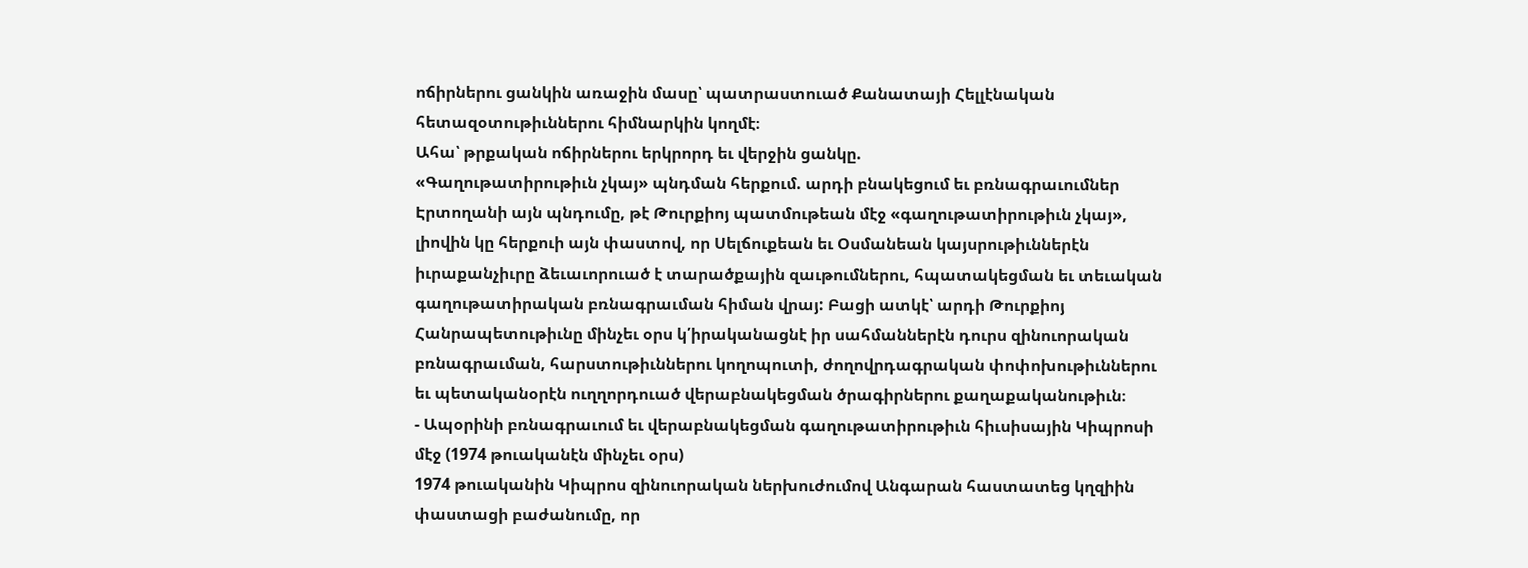ոճիրներու ցանկին առաջին մասը՝ պատրաստուած Քանատայի Հելլէնական հետազօտութիւններու հիմնարկին կողմէ։
Ահա՝ թրքական ոճիրներու երկրորդ եւ վերջին ցանկը.
«Գաղութատիրութիւն չկայ» պնդման հերքում. արդի բնակեցում եւ բռնագրաւումներ
Էրտողանի այն պնդումը, թէ Թուրքիոյ պատմութեան մէջ «գաղութատիրութիւն չկայ», լիովին կը հերքուի այն փաստով, որ Սելճուքեան եւ Օսմանեան կայսրութիւններէն իւրաքանչիւրը ձեւաւորուած է տարածքային զաւթումներու, հպատակեցման եւ տեւական գաղութատիրական բռնագրաւման հիման վրայ: Բացի ատկէ՝ արդի Թուրքիոյ Հանրապետութիւնը մինչեւ օրս կ՛իրականացնէ իր սահմաններէն դուրս զինուորական բռնագրաւման, հարստութիւններու կողոպուտի, ժողովրդագրական փոփոխութիւններու եւ պետականօրէն ուղղորդուած վերաբնակեցման ծրագիրներու քաղաքականութիւն։
- Ապօրինի բռնագրաւում եւ վերաբնակեցման գաղութատիրութիւն հիւսիսային Կիպրոսի մէջ (1974 թուականէն մինչեւ օրս)
1974 թուականին Կիպրոս զինուորական ներխուժումով Անգարան հաստատեց կղզիին փաստացի բաժանումը, որ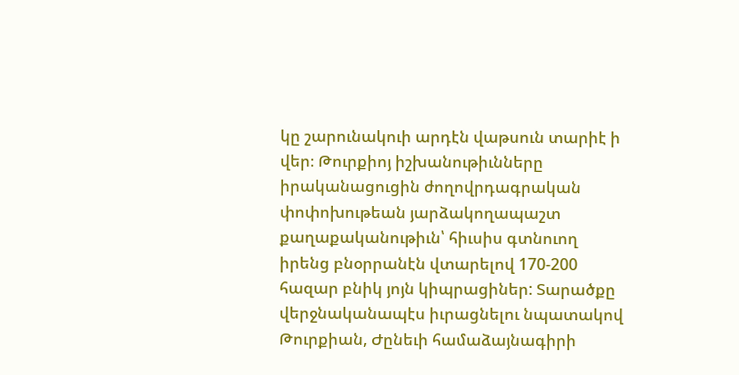կը շարունակուի արդէն վաթսուն տարիէ ի վեր։ Թուրքիոյ իշխանութիւնները իրականացուցին ժողովրդագրական փոփոխութեան յարձակողապաշտ քաղաքականութիւն՝ հիւսիս գտնուող իրենց բնօրրանէն վտարելով 170-200 հազար բնիկ յոյն կիպրացիներ: Տարածքը վերջնականապէս իւրացնելու նպատակով Թուրքիան, Ժընեւի համաձայնագիրի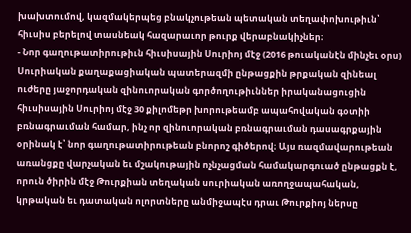խախտումով, կազմակերպեց բնակչութեան պետական տեղափոխութիւն՝ հիւսիս բերելով տասնեակ հազարաւոր թուրք վերաբնակիչներ։
- Նոր գաղութատիրութիւն հիւսիսային Սուրիոյ մէջ (2016 թուականէն մինչեւ օրս)
Սուրիական քաղաքացիական պատերազմի ընթացքին թրքական զինեալ ուժերը յաջորդական զինուորական գործողութիւններ իրականացուցին հիւսիսային Սուրիոյ մէջ 30 քիլոմեթր խորութեամբ ապահովական գօտիի բռնագրաւման համար, ինչ որ զինուորական բռնագրաւման դասագրքային օրինակ է՝ նոր գաղութատիրութեան բնորոշ գիծերով։ Այս ռազմավարութեան առանցքը վարչական եւ մշակութային ոչնչացման համակարգուած ընթացքն է, որուն ծիրին մէջ Թուրքիան տեղական սուրիական առողջապահական, կրթական եւ դատական ոլորտները անմիջապէս դրաւ Թուրքիոյ ներսը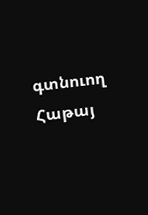գտնուող Հաթայ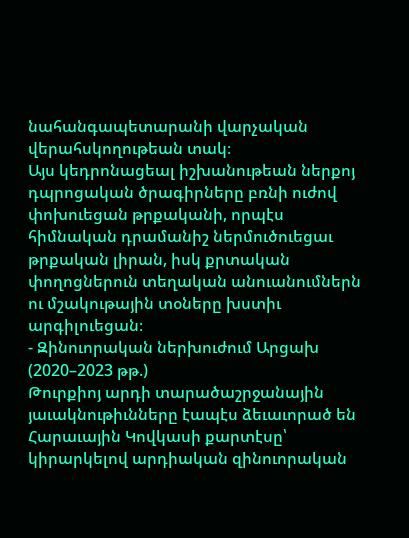նահանգապետարանի վարչական վերահսկողութեան տակ։
Այս կեդրոնացեալ իշխանութեան ներքոյ դպրոցական ծրագիրները բռնի ուժով փոխուեցան թրքականի, որպէս հիմնական դրամանիշ ներմուծուեցաւ թրքական լիրան, իսկ քրտական փողոցներուն տեղական անուանումներն ու մշակութային տօները խստիւ արգիլուեցան։
- Զինուորական ներխուժում Արցախ (2020–2023 թթ.)
Թուրքիոյ արդի տարածաշրջանային յաւակնութիւնները էապէս ձեւաւորած են Հարաւային Կովկասի քարտէսը՝ կիրարկելով արդիական զինուորական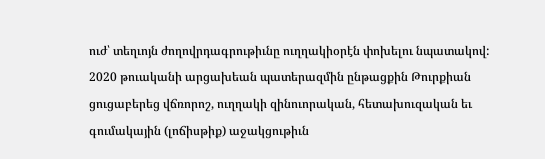ուժ՝ տեղւոյն ժողովրդագրութիւնը ուղղակիօրէն փոխելու նպատակով: 2020 թուականի արցախեան պատերազմին ընթացքին Թուրքիան ցուցաբերեց վճռորոշ, ուղղակի զինուորական, հետախուզական եւ գումակային (լոճիսթիք) աջակցութիւն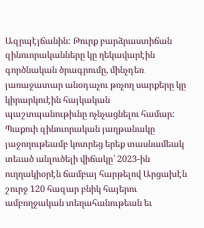Ազրպէյճանին: Թուրք բարձրաստիճան զինուորականները կը ղեկավարէին գործնական ծրագրումը, մինչդեռ յառաջատար անօդաչու թռչող սարքերը կը կիրարկուէին հայկական պաշտպանութիւնը ոչնչացնելու համար: Պաքուի զինուորական յաղթանակը յաջողութեամբ կոտրեց երեք տասնամեակ տեւած անլուծելի վիճակը՝ 2023-ին ուղղակիօրէն ճամբայ հարթելով Արցախէն շուրջ 120 հազար բնիկ հայերու ամբողջական տեղահանութեան եւ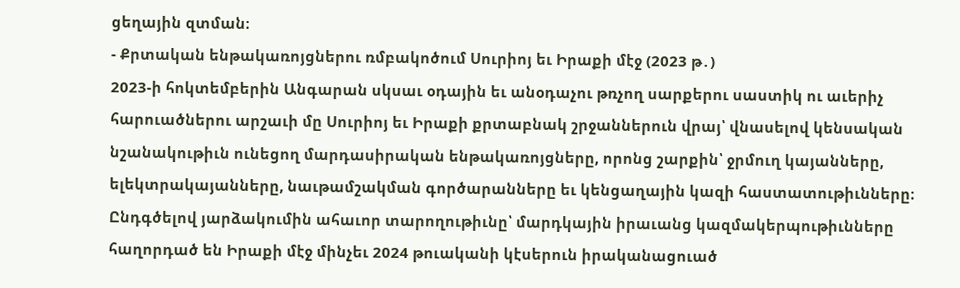ցեղային զտման։
- Քրտական ենթակառոյցներու ռմբակոծում Սուրիոյ եւ Իրաքի մէջ (2023 թ․)
2023-ի հոկտեմբերին Անգարան սկսաւ օդային եւ անօդաչու թռչող սարքերու սաստիկ ու աւերիչ հարուածներու արշաւի մը Սուրիոյ եւ Իրաքի քրտաբնակ շրջաններուն վրայ՝ վնասելով կենսական նշանակութիւն ունեցող մարդասիրական ենթակառոյցները, որոնց շարքին՝ ջրմուղ կայանները, ելեկտրակայանները, նաւթամշակման գործարանները եւ կենցաղային կազի հաստատութիւնները։ Ընդգծելով յարձակումին ահաւոր տարողութիւնը՝ մարդկային իրաւանց կազմակերպութիւնները հաղորդած են Իրաքի մէջ մինչեւ 2024 թուականի կէսերուն իրականացուած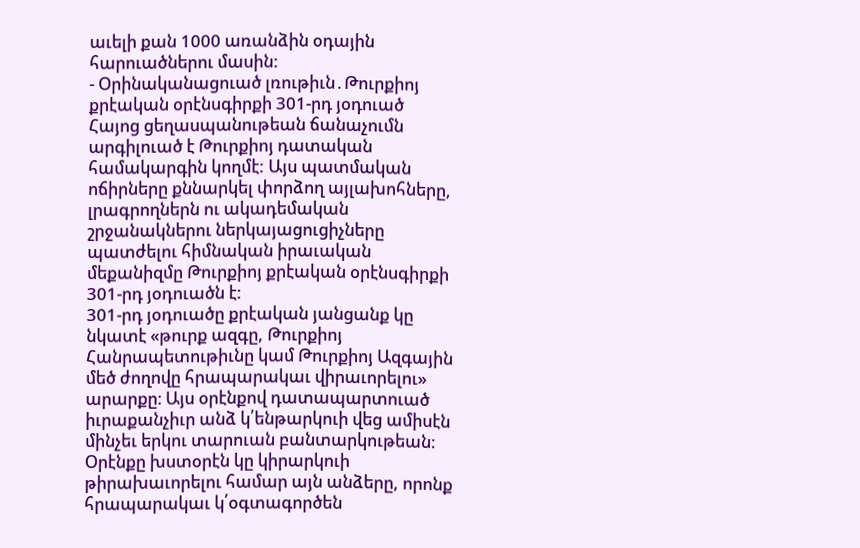աւելի քան 1000 առանձին օդային հարուածներու մասին:
- Օրինականացուած լռութիւն․Թուրքիոյ քրէական օրէնսգիրքի 301-րդ յօդուած
Հայոց ցեղասպանութեան ճանաչումն արգիլուած է Թուրքիոյ դատական համակարգին կողմէ: Այս պատմական ոճիրները քննարկել փորձող այլախոհները, լրագրողներն ու ակադեմական շրջանակներու ներկայացուցիչները պատժելու հիմնական իրաւական մեքանիզմը Թուրքիոյ քրէական օրէնսգիրքի 301-րդ յօդուածն է:
301-րդ յօդուածը քրէական յանցանք կը նկատէ «թուրք ազգը, Թուրքիոյ Հանրապետութիւնը կամ Թուրքիոյ Ազգային մեծ ժողովը հրապարակաւ վիրաւորելու» արարքը։ Այս օրէնքով դատապարտուած իւրաքանչիւր անձ կ՛ենթարկուի վեց ամիսէն մինչեւ երկու տարուան բանտարկութեան։ Օրէնքը խստօրէն կը կիրարկուի թիրախաւորելու համար այն անձերը, որոնք հրապարակաւ կ՛օգտագործեն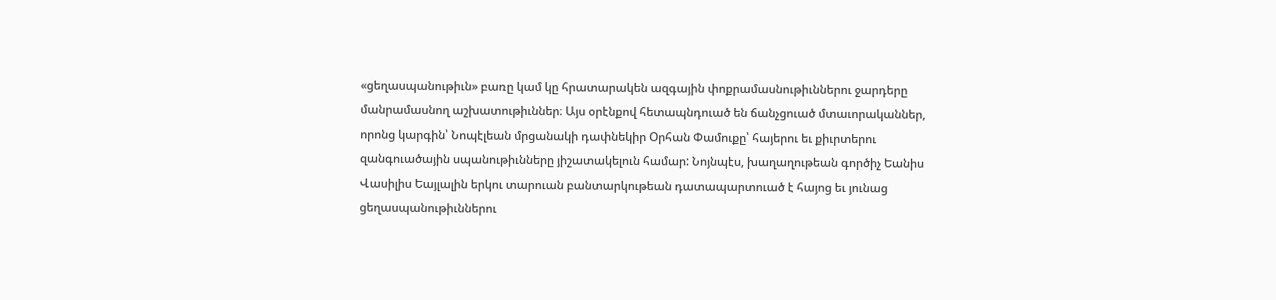«ցեղասպանութիւն» բառը կամ կը հրատարակեն ազգային փոքրամասնութիւններու ջարդերը մանրամասնող աշխատութիւններ։ Այս օրէնքով հետապնդուած են ճանչցուած մտաւորականներ, որոնց կարգին՝ Նոպէլեան մրցանակի դափնեկիր Օրհան Փամուքը՝ հայերու եւ քիւրտերու զանգուածային սպանութիւնները յիշատակելուն համար: Նոյնպէս, խաղաղութեան գործիչ Եանիս Վասիլիս Եայլալին երկու տարուան բանտարկութեան դատապարտուած է հայոց եւ յունաց ցեղասպանութիւններու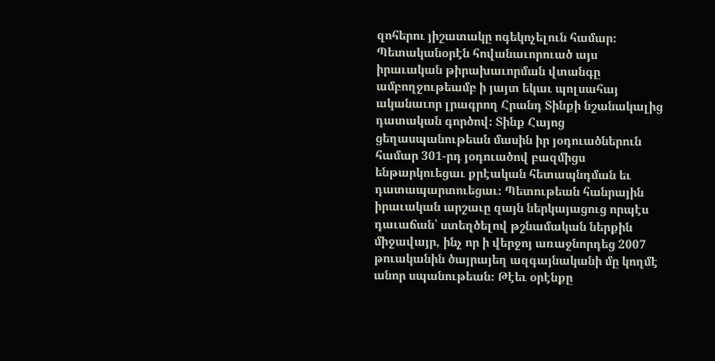զոհերու յիշատակը ոգեկոչելուն համար։
Պետականօրէն հովանաւորուած այս իրաւական թիրախաւորման վտանգը ամբողջութեամբ ի յայտ եկաւ պոլսահայ ականաւոր լրագրող Հրանդ Տինքի նշանակալից դատական գործով։ Տինք Հայոց ցեղասպանութեան մասին իր յօդուածներուն համար 301-րդ յօդուածով բազմիցս ենթարկուեցաւ քրէական հետապնդման եւ դատապարտուեցաւ։ Պետութեան հանրային իրաւական արշաւը զայն ներկայացուց որպէս դաւաճան՝ ստեղծելով թշնամական ներքին միջավայր, ինչ որ ի վերջոյ առաջնորդեց 2007 թուականին ծայրայեղ ազգայնականի մը կողմէ անոր սպանութեան։ Թէեւ օրէնքը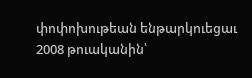փոփոխութեան ենթարկուեցաւ 2008 թուականին՝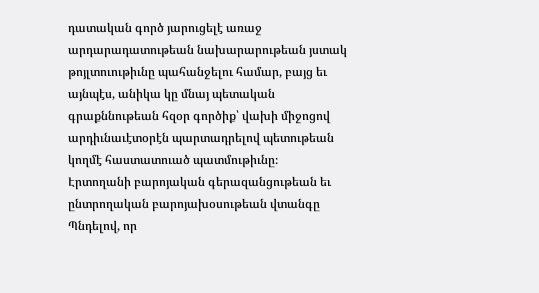դատական գործ յարուցելէ առաջ արդարադատութեան նախարարութեան յստակ թոյլտուութիւնը պահանջելու համար, բայց եւ այնպէս, անիկա կը մնայ պետական գրաքննութեան հզօր գործիք՝ վախի միջոցով արդիւնաւէտօրէն պարտադրելով պետութեան կողմէ հաստատուած պատմութիւնը։
Էրտողանի բարոյական գերազանցութեան եւ ընտրողական բարոյախօսութեան վտանգը
Պնդելով, որ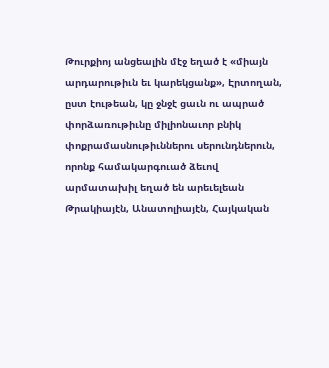Թուրքիոյ անցեալին մէջ եղած է «միայն արդարութիւն եւ կարեկցանք», Էրտողան, ըստ էութեան, կը ջնջէ ցաւն ու ապրած փորձառութիւնը միլիոնաւոր բնիկ փոքրամասնութիւններու սերունդներուն, որոնք համակարգուած ձեւով արմատախիլ եղած են արեւելեան Թրակիայէն, Անատոլիայէն, Հայկական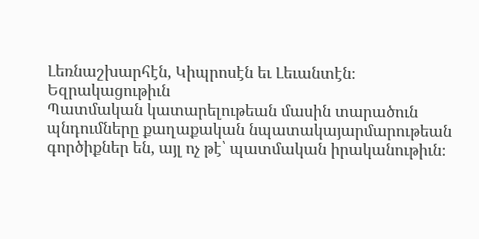Լեռնաշխարհէն, Կիպրոսէն եւ Լեւանտէն։
Եզրակացութիւն
Պատմական կատարելութեան մասին տարածուն պնդումները քաղաքական նպատակայարմարութեան գործիքներ են, այլ ոչ թէ՝ պատմական իրականութիւն։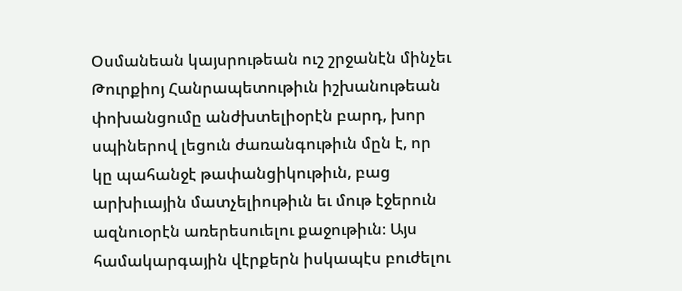Օսմանեան կայսրութեան ուշ շրջանէն մինչեւ Թուրքիոյ Հանրապետութիւն իշխանութեան փոխանցումը անժխտելիօրէն բարդ, խոր սպիներով լեցուն ժառանգութիւն մըն է, որ կը պահանջէ թափանցիկութիւն, բաց արխիւային մատչելիութիւն եւ մութ էջերուն ազնուօրէն առերեսուելու քաջութիւն։ Այս համակարգային վէրքերն իսկապէս բուժելու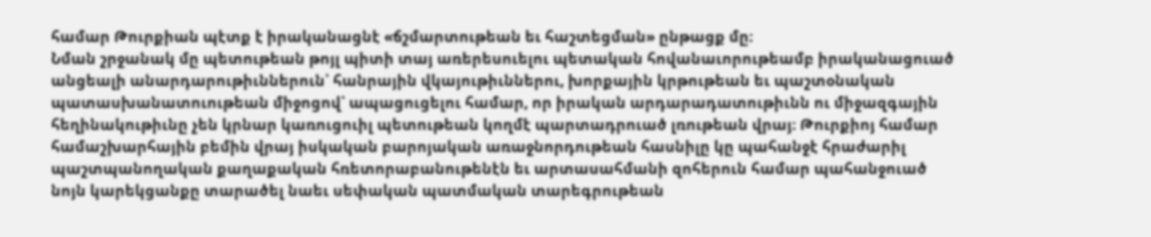համար Թուրքիան պէտք է իրականացնէ «ճշմարտութեան եւ հաշտեցման» ընթացք մը։
Նման շրջանակ մը պետութեան թոյլ պիտի տայ առերեսուելու պետական հովանաւորութեամբ իրականացուած անցեալի անարդարութիւններուն՝ հանրային վկայութիւններու, խորքային կրթութեան եւ պաշտօնական պատասխանատուութեան միջոցով՝ ապացուցելու համար, որ իրական արդարադատութիւնն ու միջազգային հեղինակութիւնը չեն կրնար կառուցուիլ պետութեան կողմէ պարտադրուած լռութեան վրայ։ Թուրքիոյ համար համաշխարհային բեմին վրայ իսկական բարոյական առաջնորդութեան հասնիլը կը պահանջէ հրաժարիլ պաշտպանողական քաղաքական հռետորաբանութենէն եւ արտասահմանի զոհերուն համար պահանջուած նոյն կարեկցանքը տարածել նաեւ սեփական պատմական տարեգրութեան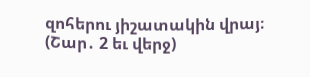զոհերու յիշատակին վրայ։
(Շար․ 2 եւ վերջ)